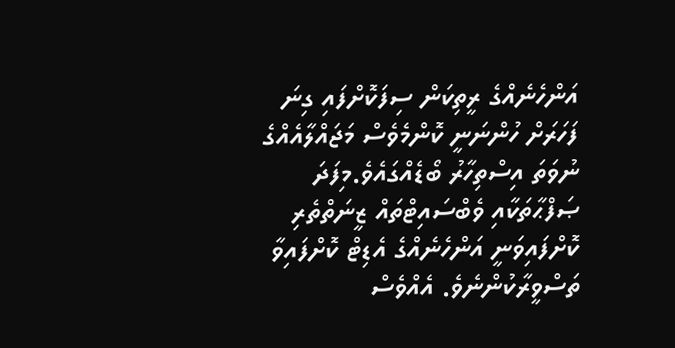އަންހެނެއްގެ ރީތިކަން ސިފަކޮށްފައި ގިނަ ފަހަރަށް ހުންނަނީ ކޮންމެވެސް މަޖައްލާއެއްގެ ނުވަތަ އިސްތިހާރު ބޯޑެއްގައެވެ.މިފަދަ ޞަފްޙާތަކާއި ވެބްސައިޓްތައް ޒީނަތްތެރި ކޮށްފައިވަނީ އަންހެނެއްގެ އެޑިޓް ކޮށްފައިވާ ތަސްވީރާކުންނެވެ. އެއްވެސް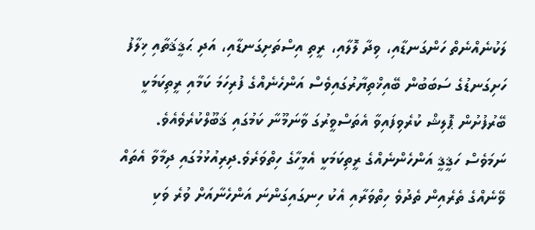ލަކުނެއްނެތް ހަންގަނޑާއި، ވިދާ ލޮލާއި، ރީތި އިސްތަށިގަނޑާއި، އަދި ޙަޤީޤަތާއި ޚިލާފު ހަށިގަނޑުގެ ސަބަބުން ބޭއިޚްތިޔާރުގައިވެސް އަންހެނެއްގެ ފުރިހަމަ ކަމާއި ރީތިކަމަކީ ބޭރުފުށުން ޕޮލިޝް ކުރެވިފައިވާ އެތަސްވީރުގަ ވާނަމޫނާ ކަމުގައި ޤަބޫލްކުރެވެއެވެ.
ނަމަވެސް ހަޤީޤީ އަންހެންނެއްގެ ރީތިކަމަކީ އެމީހާގެ ހިތްވަރެވެ.ދިރިއުޅުމުގައި ދިމާވާ އެތައް ވޭނެއްގެ ތެރެއިން ތެދުވެ ހިތްވަރާއި އެކު ހިނގައިގަންނަ އަންހެނާއަށް ވުރެ ވަކި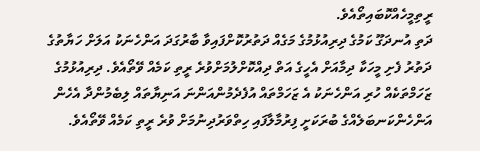ރީތިމީހެއްކޮބައިތޯއެވެ.
ދަތި އުނދަގޫ ކަމުގެ ދިރިއުޅުމުގެ މަގެއް ދަތުރުކޮށްފައިވާ ބާރުގަދަ އަންހެނަކު އަލަށް ހަޔާތުގެ ދަތުރު ފެށި މީހަކާ ދިމާއަށް އެހީގެ އަތް ދިއްކޮށްލުމަށްވުރެ ރީތި ކަމެއް ވޭތޯއެވެ. ދިރިއުޅުމުގެ ޒަހަމްތަކެއް ހުރި އަންހެނަކު އެ ޒަހަމްތައް އުފެދެމުންއަންނަ އަނިޔާތައް ލިބެމުންދާ އެހެން އަންހެންކަނބަލެއްގެ ބުރަކަށީ ފިރުމާލާފައި ހިތްވަރުދިނުމަށް ވުރެ ރީތި ކަމެއް ވޭތޯއެވެ.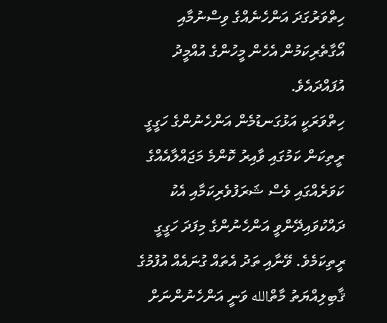ހިތްވަރުގަދަ އަންހެނެއްގެ ވިސްނުމާއި އޯގާތެރިކަމުން އެހެން މީހުންގެ އުއްމީދު އުފައްދައެވެ.
ހިތްވަރަކީ އަޅުގަނޑުމެން އަންހެނުންގެ ހަގީގީ ރީތިކަން ކަމުގައި ވާއިރު ކޮންމެ މަޖައްލާއެއްގެ ކަވަރެއްގައި ވެސް ޝަރަފުވެރިކަމާއި އެކު ދައްކުވައިދޭންވީ އަންހެނުންގެ މިފަދަ ހަގީގީ ރީތިކަމެވެ. ވޭނާއި ތަދު އެތައް ގުނައެއް އުފުމުގެ ޤާބިލިއްޔަތު މާތްالله ވަނީ އަންހެނުންނަށް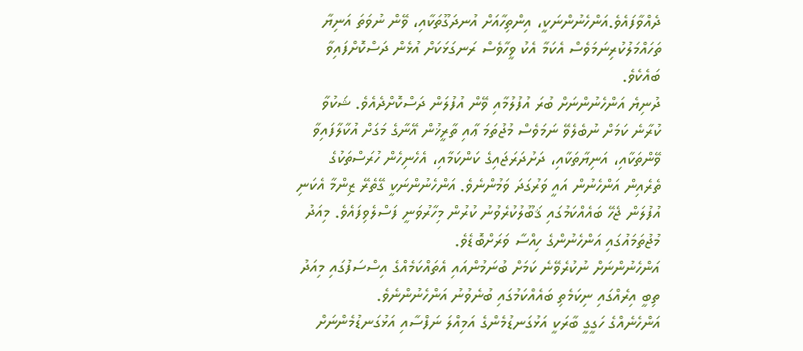ދެއްވާފައެވެ.އަންހެނުންނަކީ، އިންތިހާއަށް އުނދަގޫތަކާއި، ވޭން ނުވަތަ އަނިޔާ ތަހައްމަލުކުރިނަމަވެސް އެކަމާ އެކު ވީހާވެސް ރަނގަޅަކަށް އުޅެން ދަސްކޮށްފައިވާ ބައެކެވެ.
ދުނިޔެ އަންހެނުންނަށް ބުރަ އުފުލުމާއި ވޭން އުފުލަން ދަސްކޮށްދެއެވެ. ޝަކުވާ ކުރާނެ ކަމަށް ނުބެލެވޭ ނަމަވެސް މުޖުތަމަ ޢާއި ތާރީޚުން އޭނާގެ މަގަށް އުކާލާފައިވާ ވޭންތަކާއި، އަނިޔާތަކާއި، ދަށުދަރަޖައިގެ ކަންކަމާއި، އެހެނިހެން ހުރަސްތަކުގެ ތެރެއިން އަންހެނުން އައީ ވަރުގަދަ ވަމުންނެވެ. އަންހެނުންނަކީ ގޭތެރޭ ޒިންމާ އެކަނި އުފުލަން ޖެހޭ ބައެއްކަމުގައި ޤަބޫލުކުރެވުނު ކުރުން މިހާރުވަނީ ފަސްލެވިފައެވެ. މިއަދު މުޖުތަމައުގައި އަންހެނުންގެ ހިއްސާ ވަރަށްބޮޑެވެ.
އަންހެނުންނަށް ނުކުރެވޭނެ ކަމަށް ބުނަމުންއައި އެތައްކަމެއްގެ އިސްސަފުގައި މިއަދު ތިބީ އިރެއްގައި ނިކަމެތި ބައެއްކަމުގައި ބުނެވުނު އަންހެނުންނެވެ.
އަންހެނެއްގެ ހަގީގީ ބާރަކީ އަޅުގަނޑުމެންގެ އަމިއްލަ ނަފްސާއި އަޅުގަނޑުމެންނަށް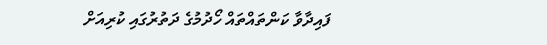ފައިދާވާ ކަންތައްތައް ހޯދުމުގެ ދަތުރުގައި ކުރިއަށް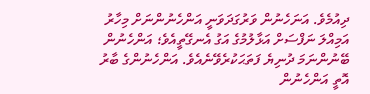ދިއުމެވެ. އަނަހެނުން ވަރުގަދަވަނީ އަންހެނުންނަށް މިހާރު އަމިއްލަ ނަފްސަށް އަޅާލުމުގެ އަގު އެނގޭތީއެވެ؛ އަންހެނުން ބޭނުންނަމަ ދުނިޔެ ފަތަޙަކުރެވޭނެއެވެ. އަންހެނުންގެ ބާރު އޮތީ އަންހެނުން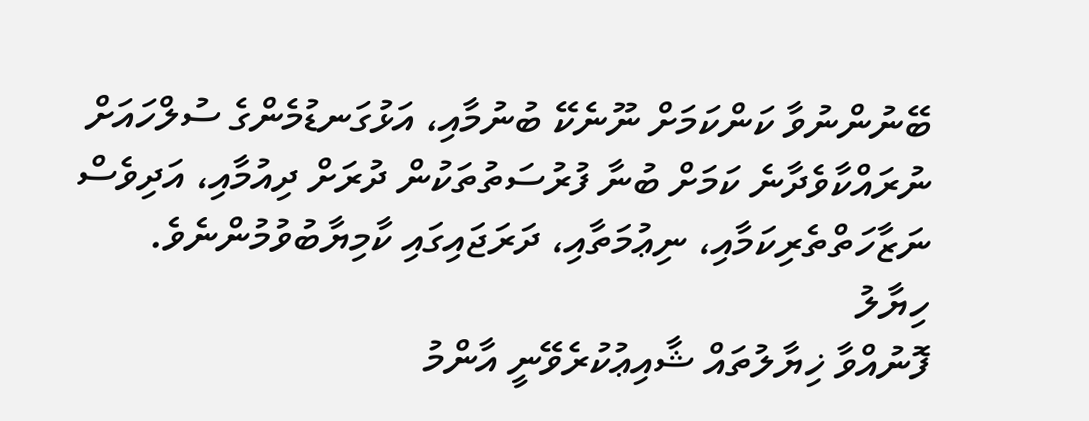ބޭނުންނުވާ ކަންކަމަށް ނޫނެކޭ ބުނުމާއި، އަޅުގަނޑުމެންގެ ސުލްހައަށް ނުރައްކާވެދާނެ ކަމަށް ބުނާ ފުރުސަތުތަކުން ދުރަށް ދިއުމާއި، އަދިވެސް ނަޒާހަތްތެރިކަމާއި، ނިޢުމަތާއި، ދަރަޖައިގައި ކާމިޔާބުވުމުންނެވެ.
ހިޔާލު
ފޮނުއްވާ ޚިޔާލުތައް ޝާއިޢުކުރެވޭނީ އާންމު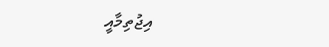އިޖުތިމާއީ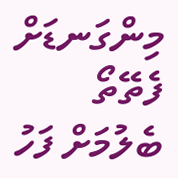މިންގަނޑަށް ފެތޭތޯ ބެލުމަށް ފަހު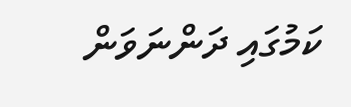ކަމުގައި ދަންނަވަން